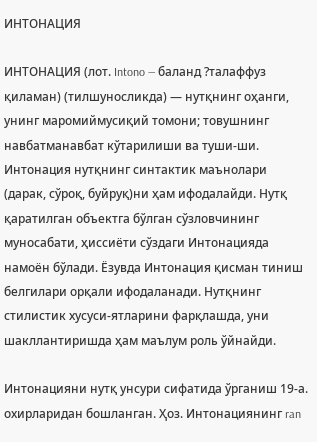ИНТОНАЦИЯ

ИНТОНАЦИЯ (лот. Intono — баланд ?талаффуз қиламан) (тилшуносликда) — нутқнинг оҳанги, унинг маромиймусиқий томони; товушнинг навбатманавбат кўтарилиши ва туши-ши. Интонация нутқнинг синтактик маънолари (дарак, сўроқ, буйруқ)ни ҳам ифодалайди. Нутқ қаратилган объектга бўлган сўзловчининг муносабати, ҳиссиёти сўздаги Интонацияда намоён бўлади. Ёзувда Интонация қисман тиниш белгилари орқали ифодаланади. Нутқнинг стилистик хусуси-ятларини фарқлашда, уни шакллантиришда ҳам маълум роль ўйнайди.

Интонацияни нутқ унсури сифатида ўрганиш 19-а. охирларидан бошланган. Ҳоз. Интонациянинг ran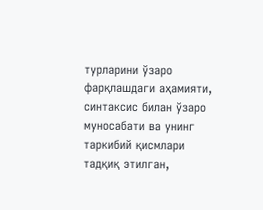турларини ўзаро фарқлашдаги аҳамияти, синтаксис билан ўзаро муносабати ва унинг таркибий қисмлари тадқиқ этилган,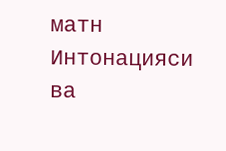матн Интонацияси ва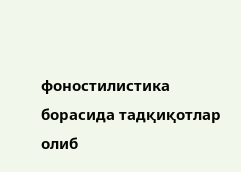фоностилистика борасида тадқиқотлар олиб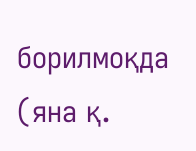борилмоқда (яна қ.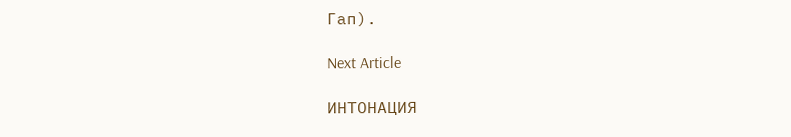Гап).

Next Article

ИНТОНАЦИЯ